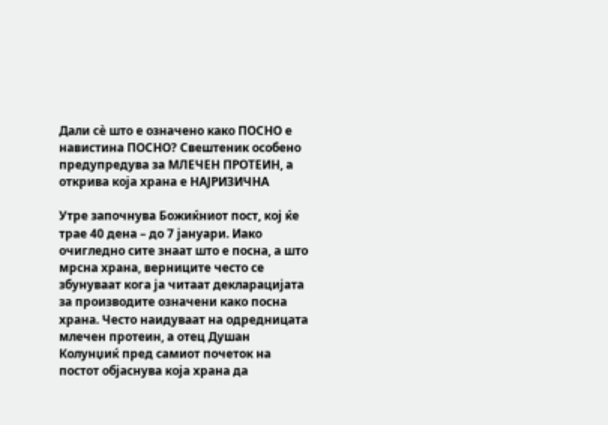Дали сè што е означено како ПОСНО е навистина ПОСНО? Свештеник особено предупредува за МЛЕЧЕН ПРОТЕИН, а открива која храна е НАЈРИЗИЧНА

Утре започнува Божиќниот пост, кој ќе трае 40 дена – до 7 јануари. Иако очигледно сите знаат што е посна, а што мрсна храна, верниците често се збунуваат кога ја читаат декларацијата за производите означени како посна храна. Често наидуваат на одредницата млечен протеин, а отец Душан Колунџиќ пред самиот почеток на постот објаснува која храна да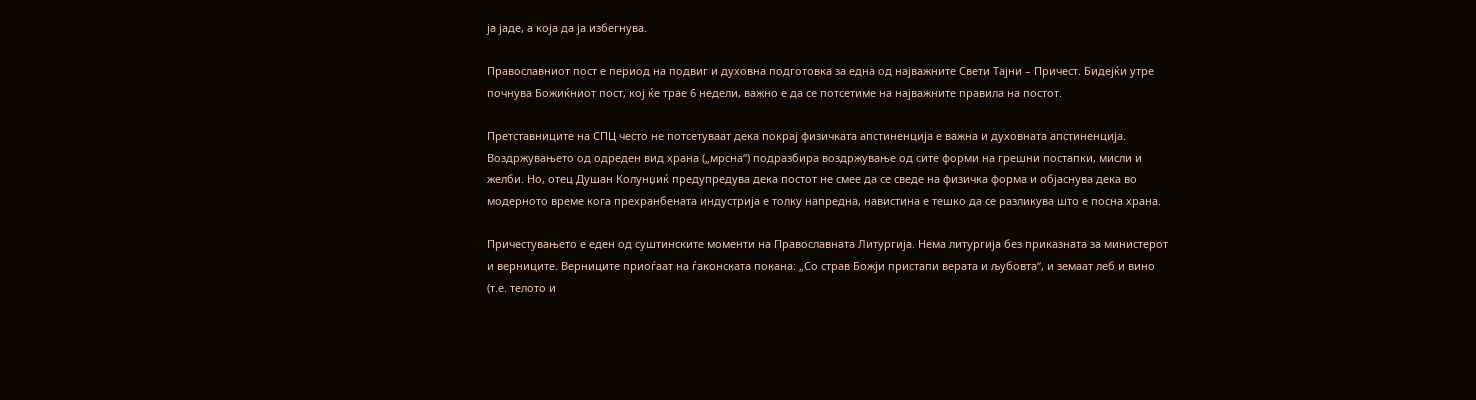ја јаде, а која да ја избегнува.

Православниот пост е период на подвиг и духовна подготовка за една од најважните Свети Тајни – Причест. Бидејќи утре почнува Божиќниот пост, кој ќе трае 6 недели, важно е да се потсетиме на најважните правила на постот.

Претставниците на СПЦ често не потсетуваат дека покрај физичката апстиненција е важна и духовната апстиненција. Воздржувањето од одреден вид храна („мрсна“) подразбира воздржување од сите форми на грешни постапки, мисли и желби. Но, отец Душан Колунџиќ предупредува дека постот не смее да се сведе на физичка форма и објаснува дека во модерното време кога прехранбената индустрија е толку напредна, навистина е тешко да се разликува што е посна храна.

Причестувањето е еден од суштинските моменти на Православната Литургија. Нема литургија без приказната за министерот и верниците. Верниците приоѓаат на ѓаконската покана: „Со страв Божји пристапи верата и љубовта“, и земаат леб и вино (т.е. телото и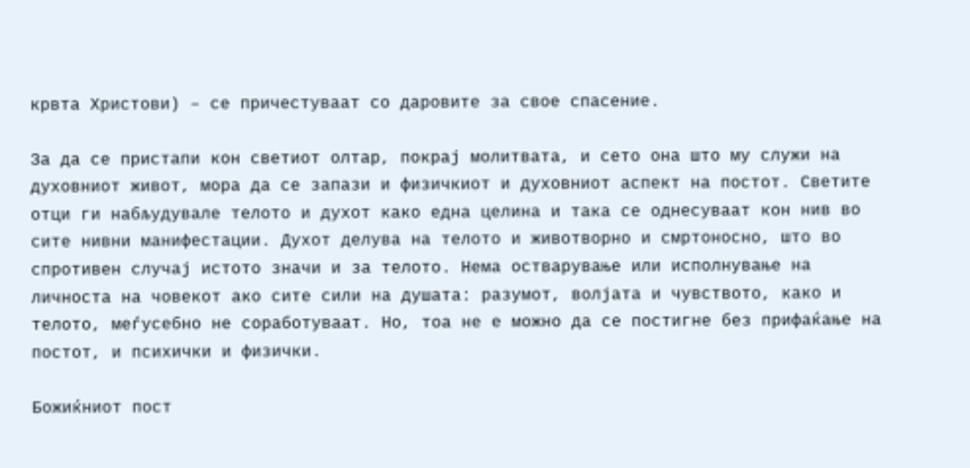крвта Христови) – се причестуваат со даровите за свое спасение.

За да се пристапи кон светиот олтар, покрај молитвата, и сето она што му служи на духовниот живот, мора да се запази и физичкиот и духовниот аспект на постот. Светите отци ги набљудувале телото и духот како една целина и така се однесуваат кон нив во сите нивни манифестации. Духот делува на телото и животворно и смртоносно, што во спротивен случај истото значи и за телото. Нема остварување или исполнување на личноста на човекот ако сите сили на душата: разумот, волјата и чувството, како и телото, меѓусебно не соработуваат. Но, тоа не е можно да се постигне без прифаќање на постот, и психички и физички.

Божиќниот пост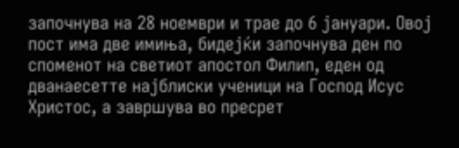започнува на 28 ноември и трае до 6 јануари. Овој пост има две имиња, бидејќи започнува ден по споменот на светиот апостол Филип, еден од дванаесетте најблиски ученици на Господ Исус Христос, а завршува во пресрет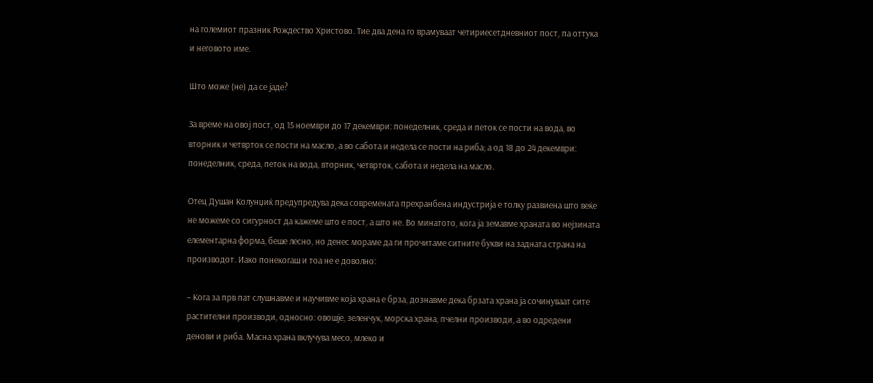на големиот празник Рождество Христово. Тие два дена го врамуваат четириесетдневниот пост, па оттука и неговото име.

Што може (не) да се јаде?

За време на овој пост, од 15 ноември до 17 декември: понеделник, среда и петок се пости на вода, во вторник и четврток се пости на масло, а во сабота и недела се пости на риба; а од 18 до 24 декември: понеделник, среда, петок на вода, вторник, четврток, сабота и недела на масло.

Отец Душан Колунџиќ предупредува дека современата прехранбена индустрија е толку развиена што веќе не можеме со сигурност да кажеме што е пост, а што не. Во минатото, кога ја земавме храната во нејзината елементарна форма, беше лесно, но денес мораме да ги прочитаме ситните букви на задната страна на производот. Иако понекогаш и тоа не е доволно:

– Кога за прв пат слушнавме и научивме која храна е брза, дознавме дека брзата храна ја сочинуваат сите растителни производи, односно: овошје, зеленчук, морска храна, пчелни производи, а во одредени денови и риба. Масна храна вклучува месо, млеко и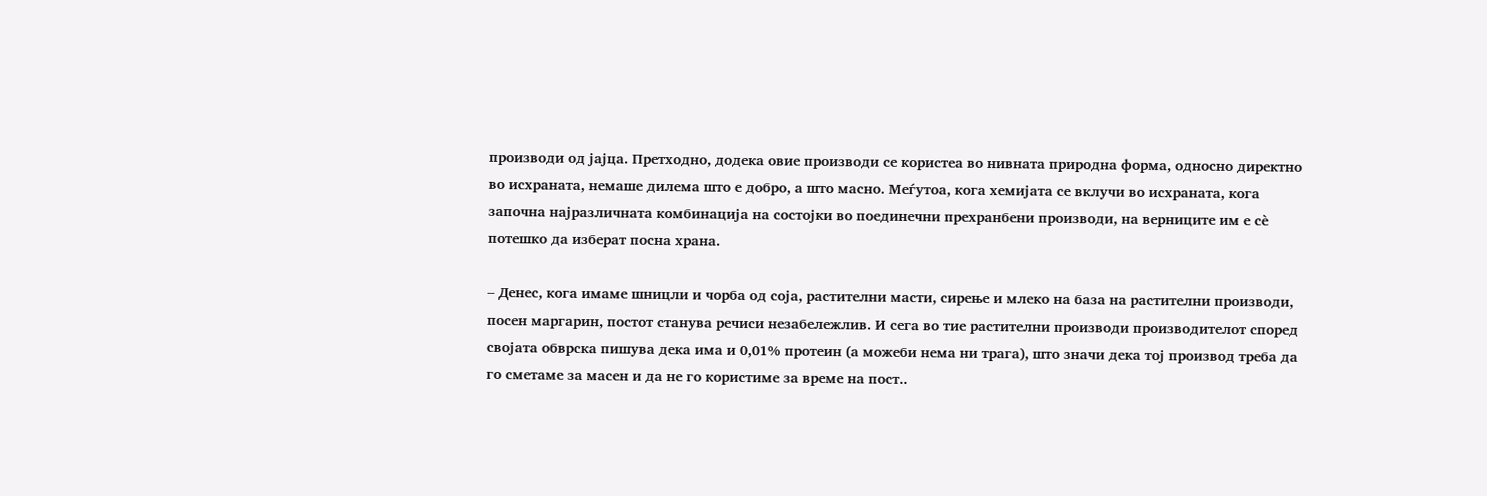производи од јајца. Претходно, додека овие производи се користеа во нивната природна форма, односно директно во исхраната, немаше дилема што е добро, а што масно. Меѓутоа, кога хемијата се вклучи во исхраната, кога започна најразличната комбинација на состојки во поединечни прехранбени производи, на верниците им е сè потешко да изберат посна храна.

– Денес, кога имаме шницли и чорба од соја, растителни масти, сирење и млеко на база на растителни производи, посен маргарин, постот станува речиси незабележлив. И сега во тие растителни производи производителот според својата обврска пишува дека има и 0,01% протеин (а можеби нема ни трага), што значи дека тој производ треба да го сметаме за масен и да не го користиме за време на пост..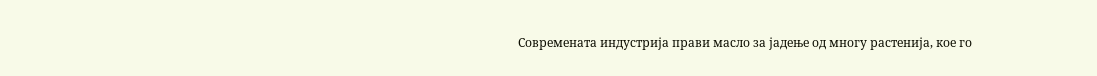Современата индустрија прави масло за јадење од многу растенија, кое го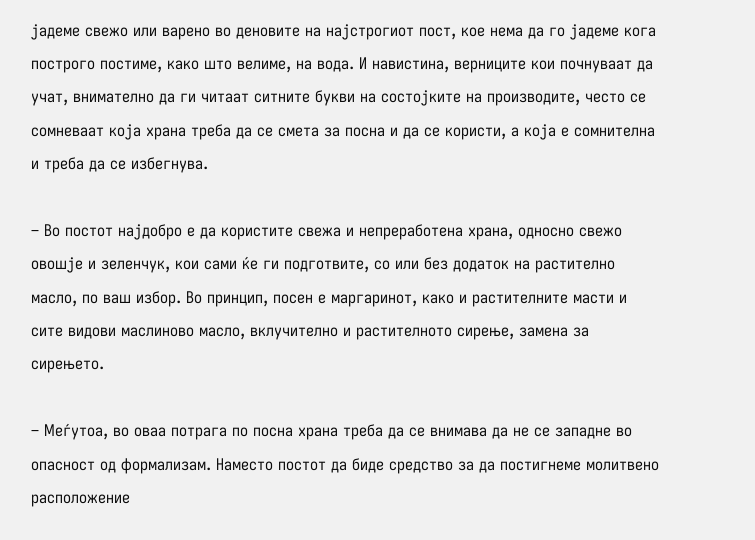јадеме свежо или варено во деновите на најстрогиот пост, кое нема да го јадеме кога построго постиме, како што велиме, на вода. И навистина, верниците кои почнуваат да учат, внимателно да ги читаат ситните букви на состојките на производите, често се сомневаат која храна треба да се смета за посна и да се користи, а која е сомнителна и треба да се избегнува.

– Во постот најдобро е да користите свежа и непреработена храна, односно свежо овошје и зеленчук, кои сами ќе ги подготвите, со или без додаток на растително масло, по ваш избор. Во принцип, посен е маргаринот, како и растителните масти и сите видови маслиново масло, вклучително и растителното сирење, замена за сирењето.

– Меѓутоа, во оваа потрага по посна храна треба да се внимава да не се западне во опасност од формализам. Наместо постот да биде средство за да постигнеме молитвено расположение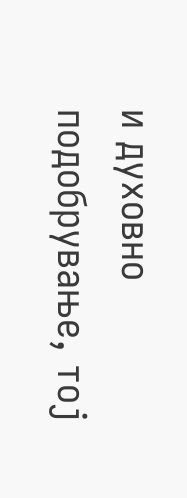и духовно подобрување, тој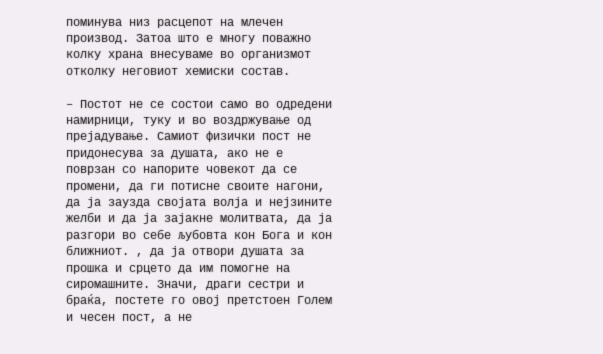поминува низ расцепот на млечен производ. Затоа што е многу поважно колку храна внесуваме во организмот отколку неговиот хемиски состав.

– Постот не се состои само во одредени намирници, туку и во воздржување од прејадување. Самиот физички пост не придонесува за душата, ако не е поврзан со напорите човекот да се промени, да ги потисне своите нагони, да ја заузда својата волја и нејзините желби и да ја зајакне молитвата, да ја разгори во себе љубовта кон Бога и кон ближниот. , да ја отвори душата за прошка и срцето да им помогне на сиромашните. Значи, драги сестри и браќа, постете го овој претстоен Голем и чесен пост, а не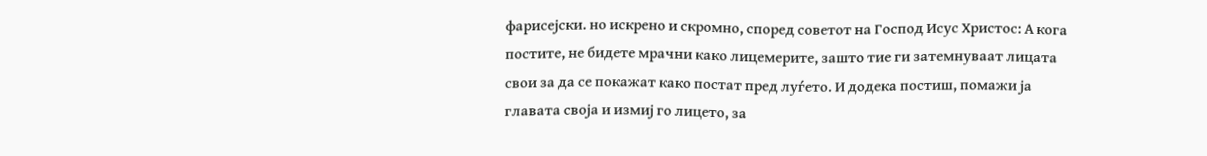фарисејски. но искрено и скромно, според советот на Господ Исус Христос: А кога постите, не бидете мрачни како лицемерите, зашто тие ги затемнуваат лицата свои за да се покажат како постат пред луѓето. И додека постиш, помажи ја главата своја и измиј го лицето, за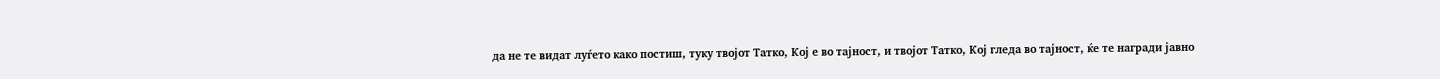да не те видат луѓето како постиш, туку твојот Татко, Кој е во тајност, и твојот Татко, Кој гледа во тајност, ќе те награди јавно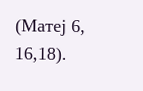(Матеј 6, 16,18).